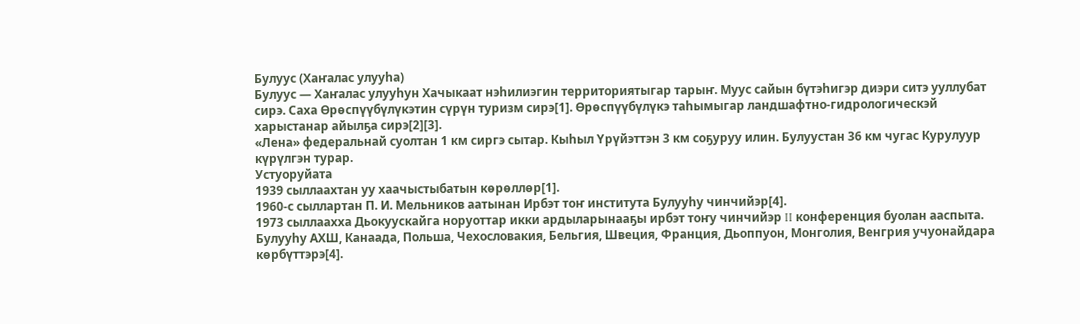Булуус (Хаҥалас улууһа)
Булуус — Хаҥалас улууһун Хачыкаат нэһилиэгин территориятыгар тарыҥ. Муус сайын бүтэһигэр диэри ситэ ууллубат сирэ. Саха Өрөспүүбүлүкэтин сүрүн туризм сирэ[1]. Өрөспүүбүлүкэ таһымыгар ландшафтно-гидрологическэй харыстанар айылҕа сирэ[2][3].
«Лена» федеральнай суолтан 1 км сиргэ сытар. Кыһыл Үрүйэттэн 3 км соҕуруу илин. Булуустан 36 км чугас Курулуур күрүлгэн турар.
Устуоруйата
1939 сыллаахтан уу хаачыстыбатын көрөллөр[1].
1960-с сыллартан П. И. Мельников аатынан Ирбэт тоҥ института Булууһу чинчийэр[4].
1973 сыллаахха Дьокуускайга норуоттар икки ардыларынааҕы ирбэт тоҥу чинчийэр II конференция буолан ааспыта. Булууһу АХШ, Канаада, Польша, Чехословакия, Бельгия, Швеция, Франция, Дьоппуон, Монголия, Венгрия учуонайдара көрбүттэрэ[4].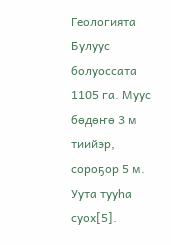Геологията
Булуус болуоссата 1105 га. Муус бөдөҥө 3 м тиийэр, сороҕор 5 м. Уута тууһа суох[5].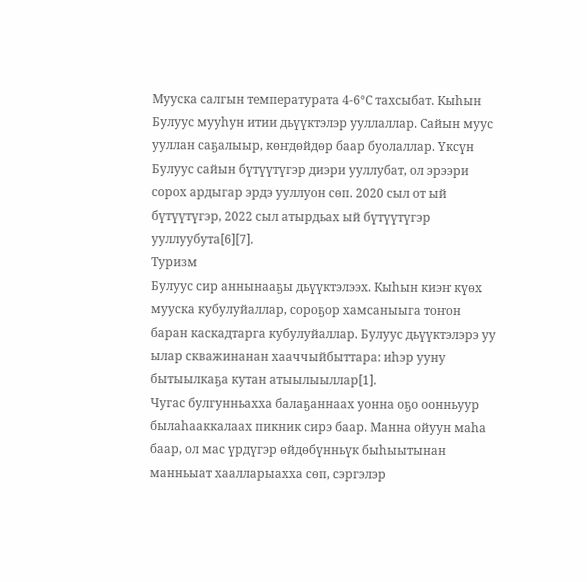Мууска салгын температурата 4-6°С тахсыбат. Кыһын Булуус мууһун итии дьүүктэлэр ууллаллар. Сайын муус ууллан саҕалыыр, көҥдөйдөр баар буолаллар. Үксүн Булуус сайын бүтүүтүгэр диэри ууллубат, ол эрээри сорох ардыгар эрдэ ууллуон сөп. 2020 сыл от ый бүтүүтүгэр, 2022 сыл атырдьах ый бүтүүтүгэр ууллуубута[6][7].
Туризм
Булуус сир аннынааҕы дьүүктэлээх. Кыһын киэҥ күөх мууска кубулуйаллар, сороҕор хамсаныыга тоҥон баран каскадтарга кубулуйаллар. Булуус дьүүктэлэрэ уу ылар скважинанан хааччыйбыттара: иһэр ууну бытыылкаҕа кутан атыылыыллар[1].
Чугас булгунньахха балаҕаннаах уонна оҕо оонньуур былаһааккалаах пикник сирэ баар. Манна ойуун маһа баар, ол мас үрдүгэр өйдөбүнньүк быһыытынан манньыат хаалларыахха сөп, сэргэлэр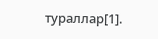тураллар[1].